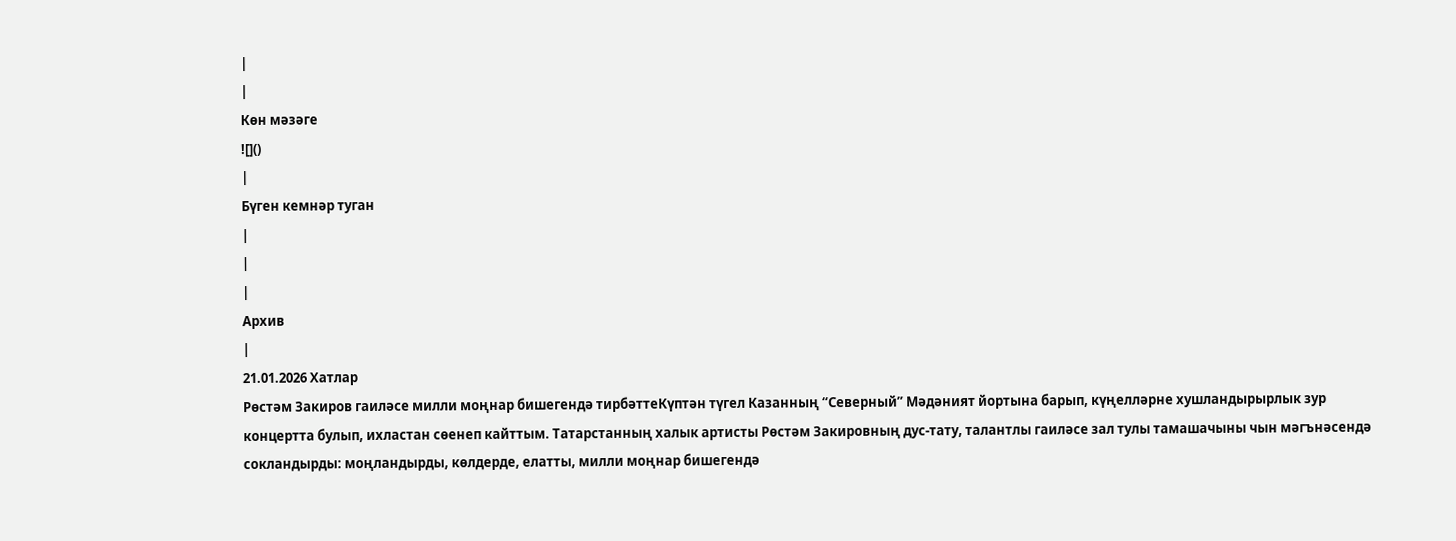|
|
Көн мәзәге
![]()
|
Бүген кемнәр туган
|
|
|
Архив
|
21.01.2026 Хатлар
Рөстәм Закиров гаиләсе милли моңнар бишегендә тирбәттеКүптән түгел Казанның “Северный” Мәдәният йортына барып, күңелләрне хушландырырлык зур концертта булып, ихластан сөенеп кайттым. Татарстанның халык артисты Рөстәм Закировның дус-тату, талантлы гаиләсе зал тулы тамашачыны чын мәгънәсендә сокландырды: моңландырды, көлдерде, елатты, милли моңнар бишегендә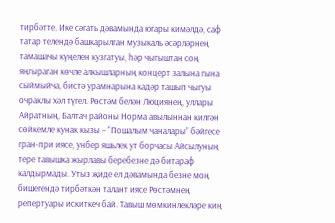тирбәтте. Ике сәгать дәвамында югары кимәлдә, саф татар телендә башкарылган музыкаль әсәрләрнең тамашачы күңелен кузгатуы, һәр чыгыштан соң яңгыраган көчле алкышларның концерт залына гына сыймыйча, бистә урамнарына кадәр ташып чыгуы очраклы хәл түгел. Рөстәм белән Люциянең, уллары Айратның, Балтач районы Норма авылыннан килгән сөйкемле кунак кызы – “Пошалым чаналары” бәйгесе гран-при иясе, унбер яшьлек ут борчасы Айсылуның тере тавышка жырлавы беребезне дә битараф калдырмады. Утыз җиде ел дәвамында безне моң бишегендә тирбәткән талант иясе Рөстәмнең репертуары искиткеч бай. Тавыш мөмкинлекләре киң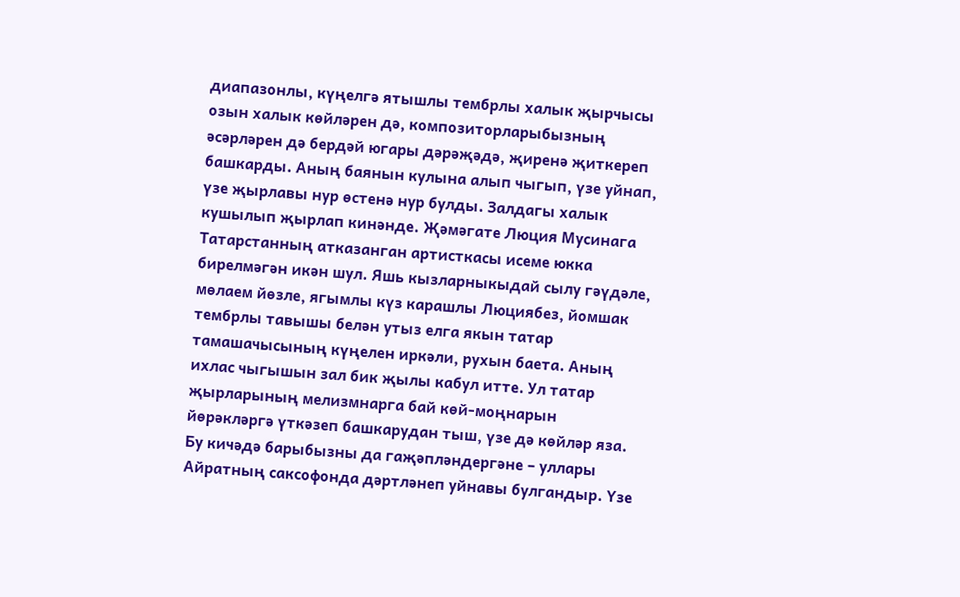диапазонлы, күңелгә ятышлы тембрлы халык җырчысы озын халык көйләрен дә, композиторларыбызның әсәрләрен дә бердәй югары дәрәҗәдә, җиренә җиткереп башкарды. Аның баянын кулына алып чыгып, үзе уйнап, үзе җырлавы нур өстенә нур булды. Залдагы халык кушылып җырлап кинәнде. Җәмәгате Люция Мусинага Татарстанның атказанган артисткасы исеме юкка бирелмәгән икән шул. Яшь кызларныкыдай сылу гәүдәле, мөлаем йөзле, ягымлы күз карашлы Люциябез, йомшак тембрлы тавышы белән утыз елга якын татар тамашачысының күңелен иркәли, рухын баета. Аның ихлас чыгышын зал бик җылы кабул итте. Ул татар җырларының мелизмнарга бай көй-моңнарын йөрәкләргә үткәзеп башкарудан тыш, үзе дә көйләр яза.
Бу кичәдә барыбызны да гаҗәпләндергәне – уллары Айратның саксофонда дәртләнеп уйнавы булгандыр. Үзе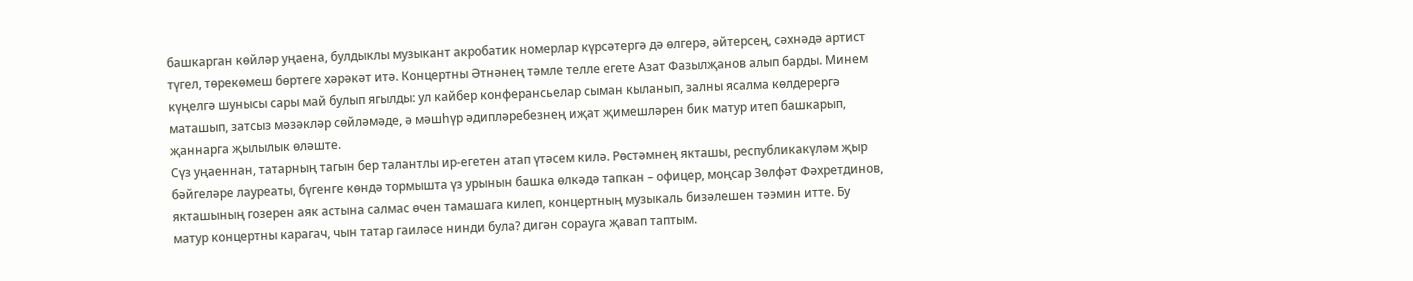башкарган көйләр уңаена, булдыклы музыкант акробатик номерлар күрсәтергә дә өлгерә, әйтерсең, сәхнәдә артист түгел, төрекөмеш бөртеге хәрәкәт итә. Концертны Әтнәнең тәмле телле егете Азат Фазылҗанов алып барды. Минем күңелгә шунысы сары май булып ягылды: ул кайбер конферансьелар сыман кыланып, залны ясалма көлдерергә маташып, затсыз мәзәкләр сөйләмәде, ә мәшһүр әдипләребезнең иҗат җимешләрен бик матур итеп башкарып, җаннарга җылылык өләште.
Сүз уңаеннан, татарның тагын бер талантлы ир-егетен атап үтәсем килә. Рөстәмнең якташы, республикакүләм җыр бәйгеләре лауреаты, бүгенге көндә тормышта үз урынын башка өлкәдә тапкан – офицер, моңсар Зөлфәт Фәхретдинов, якташының гозерен аяк астына салмас өчен тамашага килеп, концертның музыкаль бизәлешен тәэмин итте. Бу матур концертны карагач, чын татар гаиләсе нинди була? дигән сорауга җавап таптым.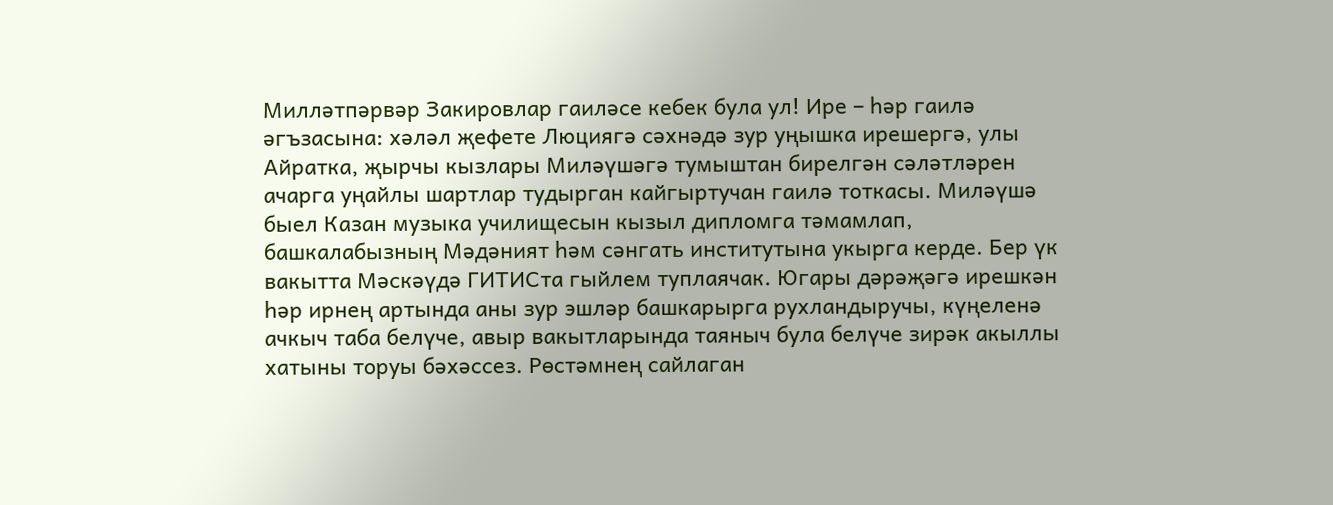Милләтпәрвәр Закировлар гаиләсе кебек була ул! Ире – һәр гаилә әгъзасына: хәләл җефете Люциягә сәхнәдә зур уңышка ирешергә, улы Айратка, җырчы кызлары Миләүшәгә тумыштан бирелгән сәләтләрен ачарга уңайлы шартлар тудырган кайгыртучан гаилә тоткасы. Миләүшә быел Казан музыка училищесын кызыл дипломга тәмамлап, башкалабызның Мәдәният һәм сәнгать институтына укырга керде. Бер үк вакытта Мәскәүдә ГИТИСта гыйлем туплаячак. Югары дәрәҗәгә ирешкән һәр ирнең артында аны зур эшләр башкарырга рухландыручы, күңеленә ачкыч таба белүче, авыр вакытларында таяныч була белүче зирәк акыллы хатыны торуы бәхәссез. Рөстәмнең сайлаган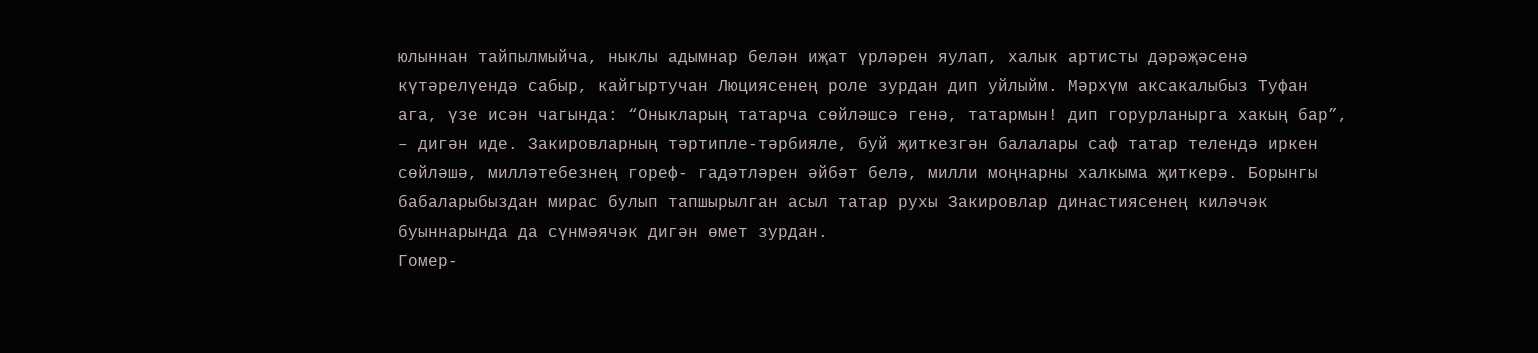юлыннан тайпылмыйча, ныклы адымнар белән иҗат үрләрен яулап, халык артисты дәрәҗәсенә күтәрелүендә сабыр, кайгыртучан Люциясенең роле зурдан дип уйлыйм. Мәрхүм аксакалыбыз Туфан ага, үзе исән чагында: “Оныкларың татарча сөйләшсә генә, татармын! дип горурланырга хакың бар”, – дигән иде. Закировларның тәртипле-тәрбияле, буй җиткезгән балалары саф татар телендә иркен сөйләшә, милләтебезнең гореф- гадәтләрен әйбәт белә, милли моңнарны халкыма җиткерә. Борынгы бабаларыбыздан мирас булып тапшырылган асыл татар рухы Закировлар династиясенең киләчәк буыннарында да сүнмәячәк дигән өмет зурдан.
Гомер-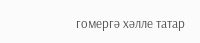гомергә хәлле татар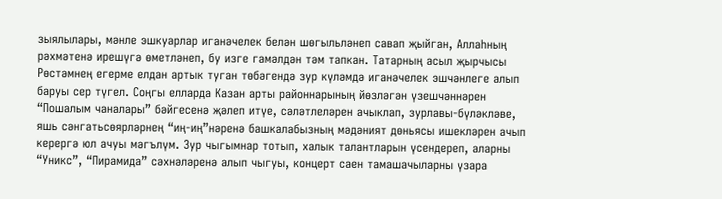зыялылары, мәнле эшкуарлар иганәчелек белән шөгыльләнеп савап җыйган, Аллаһның рәхмәтенә ирешүгә өметләнеп, бу изге гамәлдән тәм тапкан. Татарның асыл җырчысы Рөстәмнең егерме елдан артык туган төбәгендә зур күләмдә иганәчелек эшчәнлеге алып баруы сер түгел. Соңгы елларда Казан арты районнарының йөзләгән үзешчәннәрен “Пошалым чаналары” бәйгесенә җәлеп итүе, сәләтлеләрен ачыклап, зурлавы-бүләкләве, яшь сәнгатьсөярләрнең “иң-иң”нәренә башкалабызның мәдәният дөньясы ишекләрен ачып керергә юл ачуы мәгълүм. Зур чыгымнар тотып, халык талантларын үсендереп, аларны “Уникс”, “Пирамида” сәхнәләренә алып чыгуы, концерт саен тамашачыларны үзара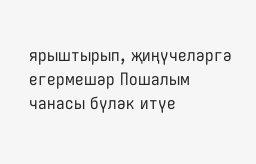ярыштырып, җиңүчеләргә егермешәр Пошалым чанасы бүләк итүе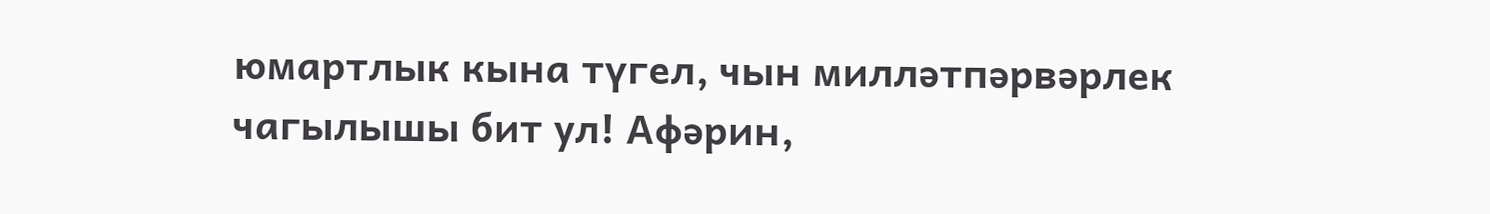юмартлык кына түгел, чын милләтпәрвәрлек чагылышы бит ул! Афәрин,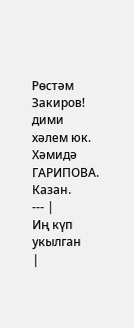Рөстәм Закиров! дими хәлем юк.
Хәмидә ГАРИПОВА.
Казан.
--- |
Иң күп укылган
|